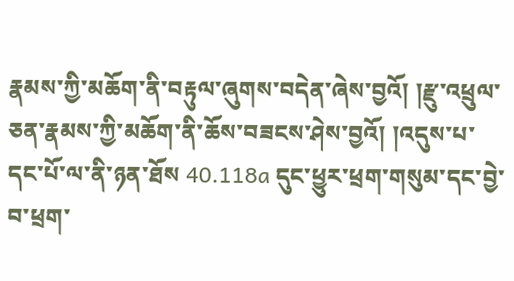རྣམས་ཀྱི་མཆོག་ནི་བརྟུལ་ཞུགས་བདེན་ཞེས་བྱའོ། །རྫུ་འཕྲུལ་ཅན་རྣམས་ཀྱི་མཆོག་ནི་ཆོས་བཟངས་ཤེས་བྱའོ། །འདུས་པ་དང་པོ་ལ་ནི་ཉན་ཐོས 40.118a དུང་ཕྱུར་ཕྲག་གསུམ་དང་བྱེ་བ་ཕྲག་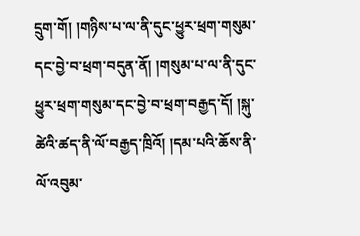དྲུག་གོ། །གཉིས་པ་ལ་ནི་དུང་ཕྱུར་ཕྲག་གསུམ་དང་བྱེ་བ་ཕྲག་བདུན་ནོ། །གསུམ་པ་ལ་ནི་དུང་ཕྱུར་ཕྲག་གསུམ་དང་བྱེ་བ་ཕྲག་བརྒྱད་དོ། །སྐུ་ཚེའི་ཚད་ནི་ལོ་བརྒྱད་ཁྲིའོ། །དམ་པའི་ཆོས་ནི་ལོ་འབུམ་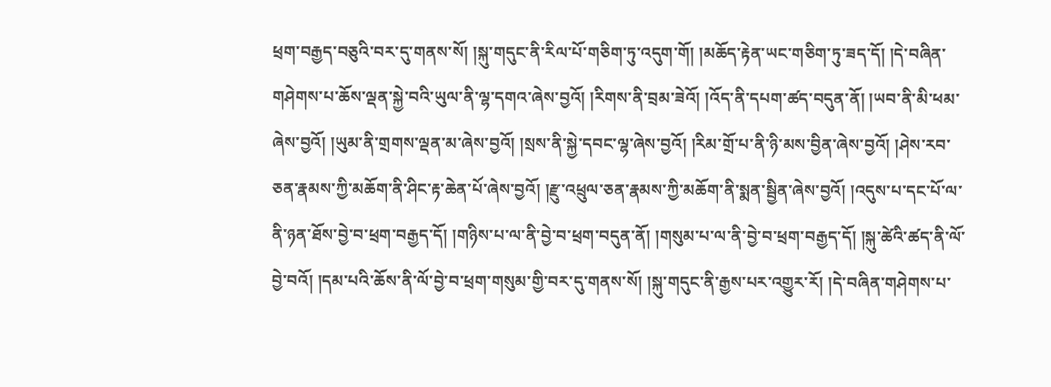ཕྲག་བརྒྱད་བཅུའི་བར་དུ་གནས་སོ། །སྐུ་གདུང་ནི་རིལ་པོ་གཅིག་ཏུ་འདུག་གོ། །མཆོད་རྟེན་ཡང་གཅིག་ཏུ་ཟད་དོ། །དེ་བཞིན་གཤེགས་པ་ཆོས་ལྡན་སྐྱེ་བའི་ཡུལ་ནི་ལྷ་དགའ་ཞེས་བྱའོ། །རིགས་ནི་བྲམ་ཟེའོ། །འོད་ནི་དཔག་ཚད་བདུན་ནོ། །ཡབ་ནི་མི་ཕམ་ཞེས་བྱའོ། །ཡུམ་ནི་གྲགས་ལྡན་མ་ཞེས་བྱའོ། །སྲས་ནི་སྐྱེ་དབང་ལྷ་ཞེས་བྱའོ། །རིམ་གྲོ་པ་ནི་ཉི་མས་བྱིན་ཞེས་བྱའོ། །ཤེས་རབ་ཅན་རྣམས་ཀྱི་མཆོག་ནི་ཤིང་རྟ་ཆེན་པོ་ཞེས་བྱའོ། །རྫུ་འཕྲུལ་ཅན་རྣམས་ཀྱི་མཆོག་ནི་སྨན་སྦྱིན་ཞེས་བྱའོ། །འདུས་པ་དང་པོ་ལ་ནི་ཉན་ཐོས་བྱེ་བ་ཕྲག་བརྒྱད་དོ། །གཉིས་པ་ལ་ནི་བྱེ་བ་ཕྲག་བདུན་ནོ། །གསུམ་པ་ལ་ནི་བྱེ་བ་ཕྲག་བརྒྱད་དོ། །སྐུ་ཚེའི་ཚད་ནི་ལོ་བྱེ་བའོ། །དམ་པའི་ཆོས་ནི་ལོ་བྱེ་བ་ཕྲག་གསུམ་གྱི་བར་དུ་གནས་སོ། །སྐུ་གདུང་ནི་རྒྱས་པར་འགྱུར་རོ། །དེ་བཞིན་གཤེགས་པ་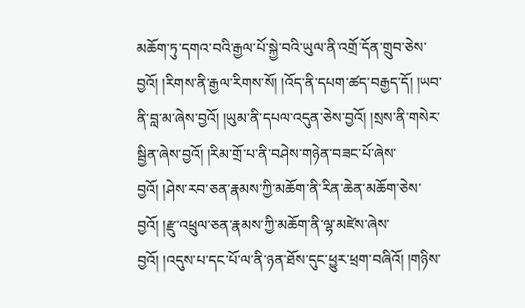མཆོག་ཏུ་དགའ་བའི་རྒྱལ་པོ་སྐྱེ་བའི་ཡུལ་ནི་འགྲོ་དོན་གྲུབ་ཅེས་བྱའོ། །རིགས་ནི་རྒྱལ་རིགས་སོ། །འོད་ནི་དཔག་ཚད་བརྒྱད་དོ། །ཡབ་ནི་བླ་མ་ཞེས་བྱའོ། །ཡུམ་ནི་དཔལ་འདུན་ཅེས་བྱའོ། །སྲས་ནི་གསེར་སྦྱིན་ཞེས་བྱའོ། །རིམ་གྲོ་པ་ནི་བཤེས་གཉེན་བཟང་པོ་ཞེས་བྱའོ། །ཤེས་རབ་ཅན་རྣམས་ཀྱི་མཆོག་ནི་རིན་ཆེན་མཆོག་ཅེས་བྱའོ། །རྫུ་འཕྲུལ་ཅན་རྣམས་ཀྱི་མཆོག་ནི་ལྷ་མཛེས་ཞེས་བྱའོ། །འདུས་པ་དང་པོ་ལ་ནི་ཉན་ཐོས་དུང་ཕྱུར་ཕྲག་བཞིའོ། །གཉིས་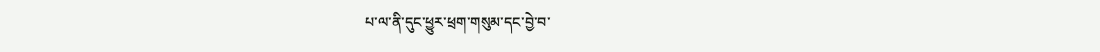པ་ལ་ནི་དུང་ཕྱུར་ཕྲག་གསུམ་དང་བྱེ་བ་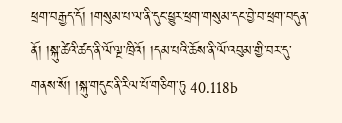ཕྲག་བརྒྱད་དོ། །གསུམ་པ་ལ་ནི་དུང་ཕྱུར་ཕྲག་གསུམ་དང་བྱེ་བ་ཕྲག་བདུན་ནོ། །སྐུ་ཚེའི་ཚད་ནི་ལོ་ལྔ་ཁྲིའོ། །དམ་པའི་ཆོས་ནི་ལོ་འབུམ་གྱི་བར་དུ་གནས་སོ། །སྐུ་གདུང་ནི་རིལ་པོ་གཅིག་ཏུ 40.118b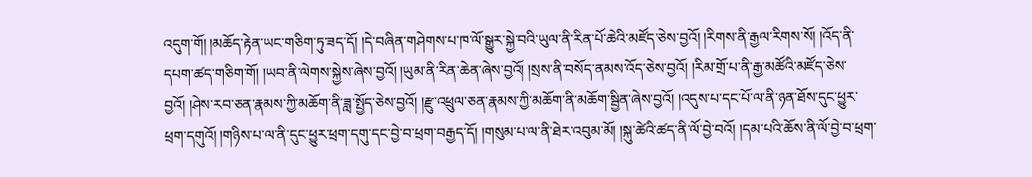འདུག་གོ། །མཆོད་རྟེན་ཡང་གཅིག་ཏུ་ཟད་དོ། །དེ་བཞིན་གཤེགས་པ་ཁ་ལོ་སྒྱུར་སྐྱེ་བའི་ཡུལ་ནི་རིན་པོ་ཆེའི་མཛོད་ཅེས་བྱའོ། །རིགས་ནི་རྒྱལ་རིགས་སོ། །འོད་ནི་དཔག་ཚད་གཅིག་གོ། །ཡབ་ནི་ལེགས་སྐྱེས་ཞེས་བྱའོ། །ཡུམ་ནི་རིན་ཆེན་ཞེས་བྱའོ། །སྲས་ནི་བསོད་ནམས་འོད་ཅེས་བྱའོ། །རིམ་གྲོ་པ་ནི་རྒྱ་མཚོའི་མཛོད་ཅེས་བྱའོ། །ཤེས་རབ་ཅན་རྣམས་ཀྱི་མཆོག་ནི་ཟླ་སྤྱོད་ཅེས་བྱའོ། །རྫུ་འཕྲུལ་ཅན་རྣམས་ཀྱི་མཆོག་ནི་མཆོག་སྦྱིན་ཞེས་བྱའོ། །འདུས་པ་དང་པོ་ལ་ནི་ཉན་ཐོས་དུང་ཕྱུར་ཕྲག་དགུའོ། །གཉིས་པ་ལ་ནི་དུང་ཕྱུར་ཕྲག་དགུ་དང་བྱེ་བ་ཕྲག་བརྒྱད་དོ། །གསུམ་པ་ལ་ནི་ཐེར་འབུམ་མོ། །སྐུ་ཚེའི་ཚད་ནི་ལོ་བྱེ་བའོ། །དམ་པའི་ཆོས་ནི་ལོ་བྱེ་བ་ཕྲག་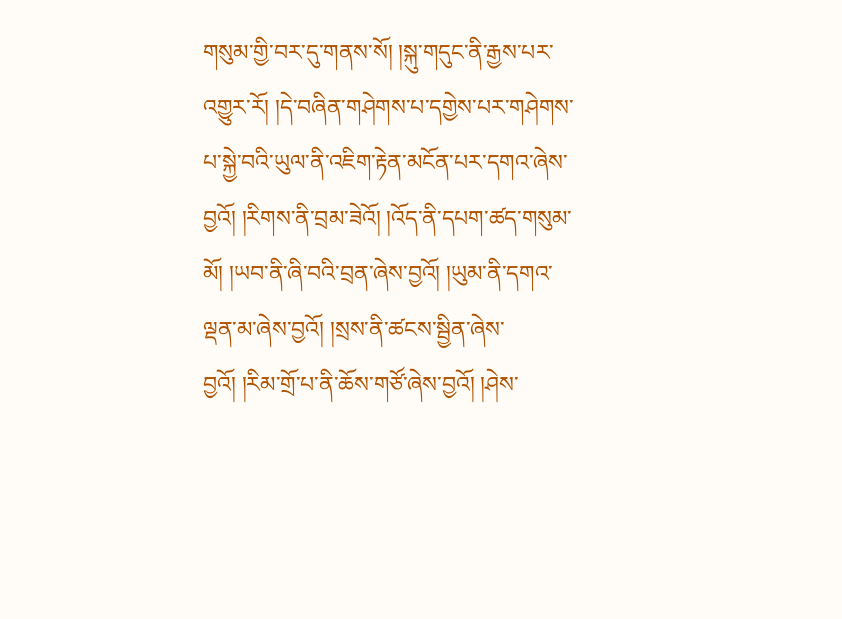གསུམ་གྱི་བར་དུ་གནས་སོ། །སྐུ་གདུང་ནི་རྒྱས་པར་འགྱུར་རོ། །དེ་བཞིན་གཤེགས་པ་དགྱེས་པར་གཤེགས་པ་སྐྱེ་བའི་ཡུལ་ནི་འཇིག་རྟེན་མངོན་པར་དགའ་ཞེས་བྱའོ། །རིགས་ནི་བྲམ་ཟེའོ། །འོད་ནི་དཔག་ཚད་གསུམ་མོ། །ཡབ་ནི་ཞི་བའི་བྲན་ཞེས་བྱའོ། །ཡུམ་ནི་དགའ་ལྡན་མ་ཞེས་བྱའོ། །སྲས་ནི་ཚངས་སྦྱིན་ཞེས་བྱའོ། །རིམ་གྲོ་པ་ནི་ཆོས་གཙོ་ཞེས་བྱའོ། །ཤེས་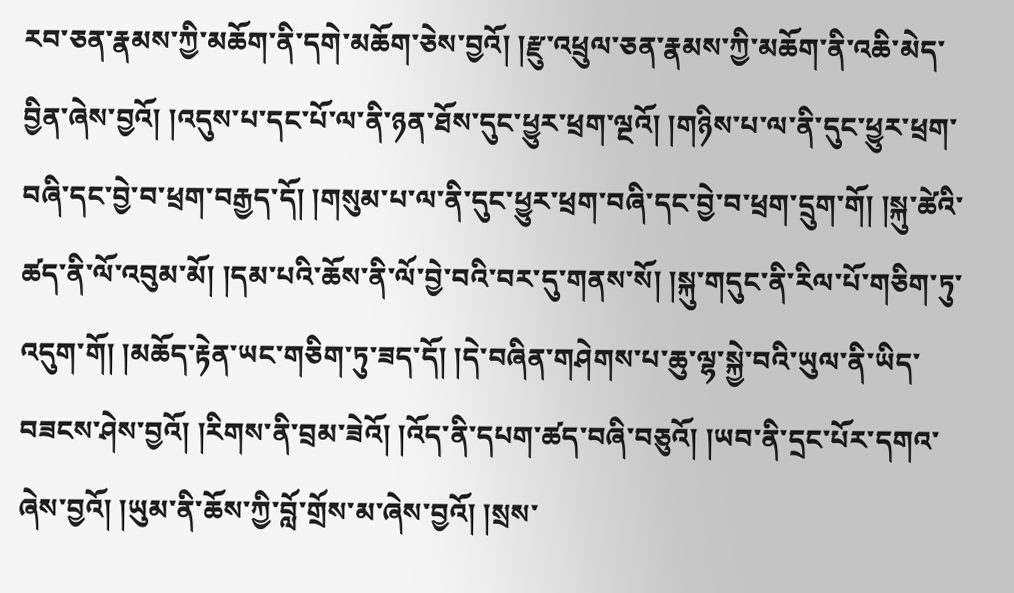རབ་ཅན་རྣམས་ཀྱི་མཆོག་ནི་དགེ་མཆོག་ཅེས་བྱའོ། །རྫུ་འཕྲུལ་ཅན་རྣམས་ཀྱི་མཆོག་ནི་འཆི་མེད་བྱིན་ཞེས་བྱའོ། །འདུས་པ་དང་པོ་ལ་ནི་ཉན་ཐོས་དུང་ཕྱུར་ཕྲག་ལྔའོ། །གཉིས་པ་ལ་ནི་དུང་ཕྱུར་ཕྲག་བཞི་དང་བྱེ་བ་ཕྲག་བརྒྱད་དོ། །གསུམ་པ་ལ་ནི་དུང་ཕྱུར་ཕྲག་བཞི་དང་བྱེ་བ་ཕྲག་དྲུག་གོ། །སྐུ་ཚེའི་ཚད་ནི་ལོ་འབུམ་མོ། །དམ་པའི་ཆོས་ནི་ལོ་བྱེ་བའི་བར་དུ་གནས་སོ། །སྐུ་གདུང་ནི་རིལ་པོ་གཅིག་ཏུ་འདུག་གོ། །མཆོད་རྟེན་ཡང་གཅིག་ཏུ་ཟད་དོ། །དེ་བཞིན་གཤེགས་པ་ཆུ་ལྷ་སྐྱེ་བའི་ཡུལ་ནི་ཡིད་བཟངས་ཤེས་བྱའོ། །རིགས་ནི་བྲམ་ཟེའོ། །འོད་ནི་དཔག་ཚད་བཞི་བཅུའོ། །ཡབ་ནི་དྲང་པོར་དགའ་ཞེས་བྱའོ། །ཡུམ་ནི་ཆོས་ཀྱི་བློ་གྲོས་མ་ཞེས་བྱའོ། །སྲས་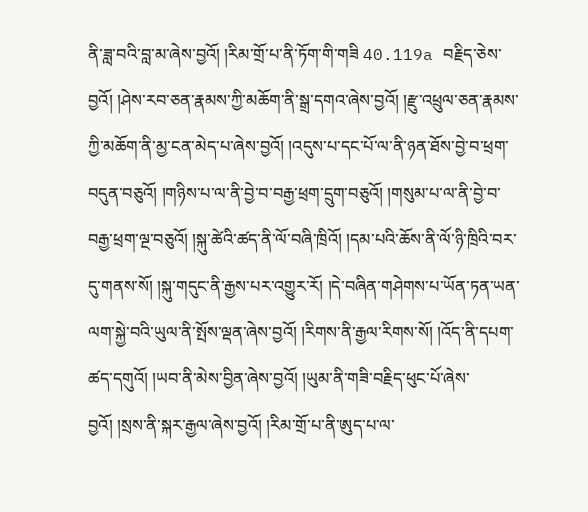ནི་ཟླ་བའི་བླ་མ་ཞེས་བྱའོ། །རིམ་གྲོ་པ་ནི་ཏོག་གི་གཟི 40.119a བརྗིད་ཅེས་བྱའོ། །ཤེས་རབ་ཅན་རྣམས་ཀྱི་མཆོག་ནི་སྒྲ་དགའ་ཞེས་བྱའོ། །རྫུ་འཕྲུལ་ཅན་རྣམས་ཀྱི་མཆོག་ནི་མྱ་ངན་མེད་པ་ཞེས་བྱའོ། །འདུས་པ་དང་པོ་ལ་ནི་ཉན་ཐོས་བྱེ་བ་ཕྲག་བདུན་བཅུའོ། །གཉིས་པ་ལ་ནི་བྱེ་བ་བརྒྱ་ཕྲག་དྲུག་བཅུའོ། །གསུམ་པ་ལ་ནི་བྱེ་བ་བརྒྱ་ཕྲག་ལྔ་བཅུའོ། །སྐུ་ཚེའི་ཚད་ནི་ལོ་བཞི་ཁྲིའོ། །དམ་པའི་ཆོས་ནི་ལོ་ཉི་ཁྲིའི་བར་དུ་གནས་སོ། །སྐུ་གདུང་ནི་རྒྱས་པར་འགྱུར་རོ། །དེ་བཞིན་གཤེགས་པ་ཡོན་ཏན་ཡན་ལག་སྐྱེ་བའི་ཡུལ་ནི་སྤོས་ལྡན་ཞེས་བྱའོ། །རིགས་ནི་རྒྱལ་རིགས་སོ། །འོད་ནི་དཔག་ཚད་དགུའོ། །ཡབ་ནི་མེས་བྱིན་ཞེས་བྱའོ། །ཡུམ་ནི་གཟི་བརྗིད་ཕུང་པོ་ཞེས་བྱའོ། །སྲས་ནི་སྐར་རྒྱལ་ཞེས་བྱའོ། །རིམ་གྲོ་པ་ནི་ཨུད་པ་ལ་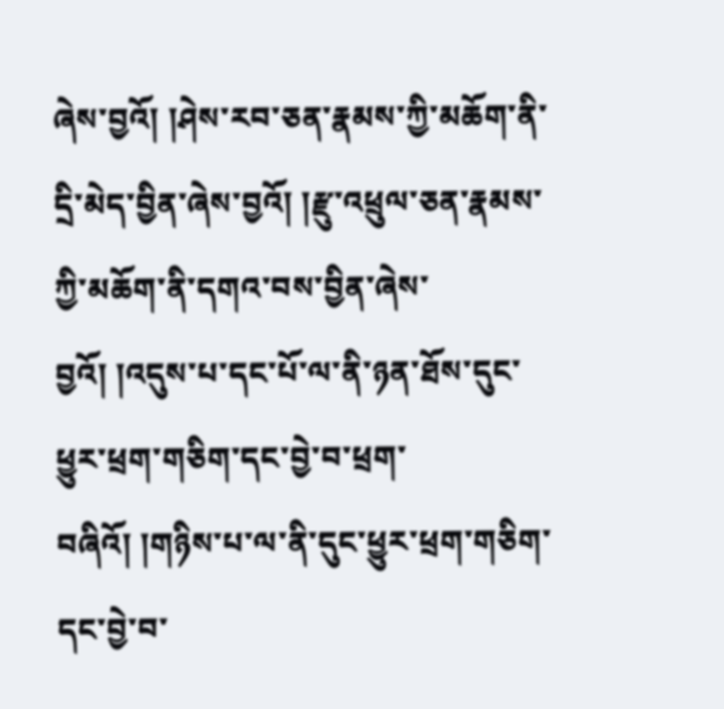ཞེས་བྱའོ། །ཤེས་རབ་ཅན་རྣམས་ཀྱི་མཆོག་ནི་དྲི་མེད་བྱིན་ཞེས་བྱའོ། །རྫུ་འཕྲུལ་ཅན་རྣམས་ཀྱི་མཆོག་ནི་དགའ་བས་བྱིན་ཞེས་བྱའོ། །འདུས་པ་དང་པོ་ལ་ནི་ཉན་ཐོས་དུང་ཕྱུར་ཕྲག་གཅིག་དང་བྱེ་བ་ཕྲག་བཞིའོ། །གཉིས་པ་ལ་ནི་དུང་ཕྱུར་ཕྲག་གཅིག་དང་བྱེ་བ་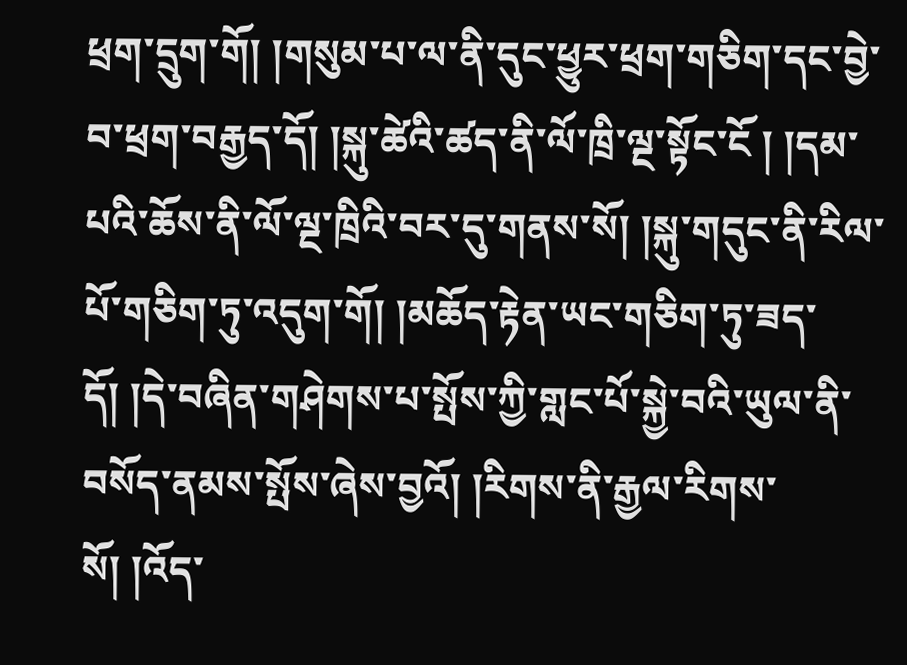ཕྲག་དྲུག་གོ། །གསུམ་པ་ལ་ནི་དུང་ཕྱུར་ཕྲག་གཅིག་དང་བྱེ་བ་ཕྲག་བརྒྱད་དོ། །སྐུ་ཚེའི་ཚད་ནི་ལོ་ཁྲི་ལྔ་སྟོང་ངོ ། །དམ་པའི་ཆོས་ནི་ལོ་ལྔ་ཁྲིའི་བར་དུ་གནས་སོ། །སྐུ་གདུང་ནི་རིལ་པོ་གཅིག་ཏུ་འདུག་གོ། །མཆོད་རྟེན་ཡང་གཅིག་ཏུ་ཟད་དོ། །དེ་བཞིན་གཤེགས་པ་སྤོས་ཀྱི་གླང་པོ་སྐྱེ་བའི་ཡུལ་ནི་བསོད་ནམས་སྤོས་ཞེས་བྱའོ། །རིགས་ནི་རྒྱལ་རིགས་སོ། །འོད་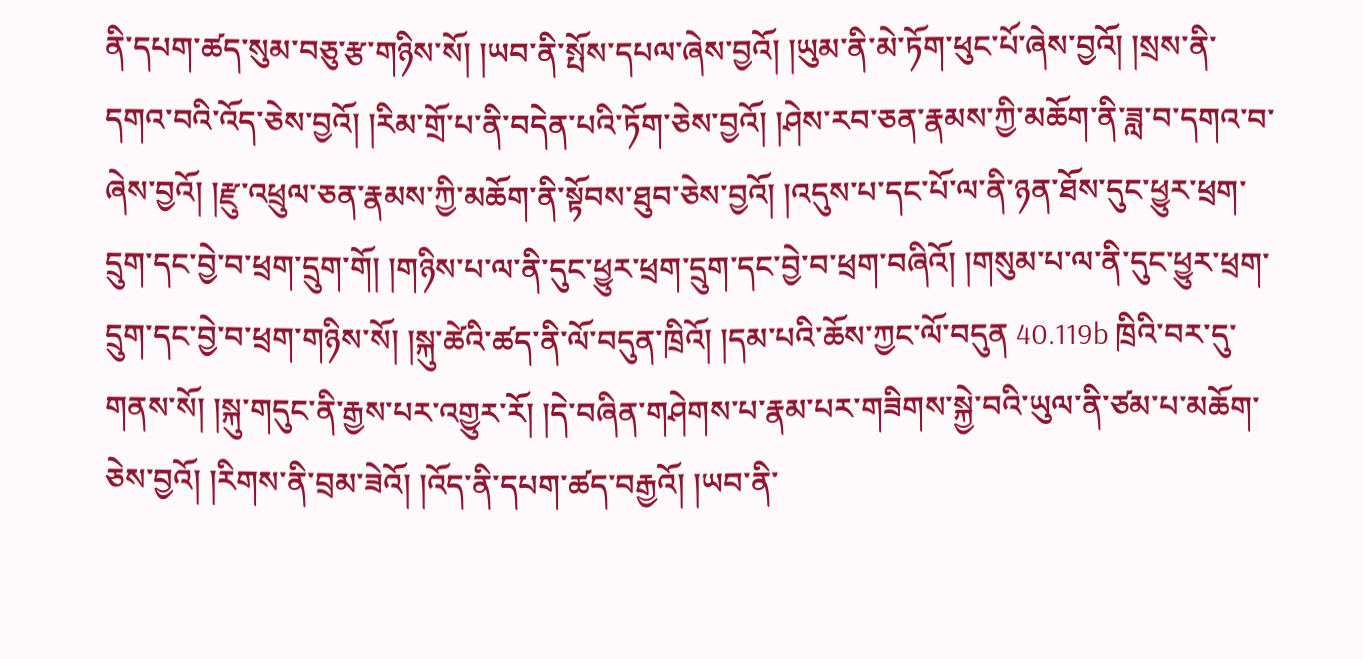ནི་དཔག་ཚད་སུམ་བཅུ་རྩ་གཉིས་སོ། །ཡབ་ནི་སྤོས་དཔལ་ཞེས་བྱའོ། །ཡུམ་ནི་མེ་ཏོག་ཕུང་པོ་ཞེས་བྱའོ། །སྲས་ནི་དགའ་བའི་འོད་ཅེས་བྱའོ། །རིམ་གྲོ་པ་ནི་བདེན་པའི་ཏོག་ཅེས་བྱའོ། །ཤེས་རབ་ཅན་རྣམས་ཀྱི་མཆོག་ནི་ཟླ་བ་དགའ་བ་ཞེས་བྱའོ། །རྫུ་འཕྲུལ་ཅན་རྣམས་ཀྱི་མཆོག་ནི་སྟོབས་ཐུབ་ཅེས་བྱའོ། །འདུས་པ་དང་པོ་ལ་ནི་ཉན་ཐོས་དུང་ཕྱུར་ཕྲག་དྲུག་དང་བྱེ་བ་ཕྲག་དྲུག་གོ། །གཉིས་པ་ལ་ནི་དུང་ཕྱུར་ཕྲག་དྲུག་དང་བྱེ་བ་ཕྲག་བཞིའོ། །གསུམ་པ་ལ་ནི་དུང་ཕྱུར་ཕྲག་དྲུག་དང་བྱེ་བ་ཕྲག་གཉིས་སོ། །སྐུ་ཚེའི་ཚད་ནི་ལོ་བདུན་ཁྲིའོ། །དམ་པའི་ཆོས་ཀྱང་ལོ་བདུན 40.119b ཁྲིའི་བར་དུ་གནས་སོ། །སྐུ་གདུང་ནི་རྒྱས་པར་འགྱུར་རོ། །དེ་བཞིན་གཤེགས་པ་རྣམ་པར་གཟིགས་སྐྱེ་བའི་ཡུལ་ནི་ཙམ་པ་མཆོག་ཅེས་བྱའོ། །རིགས་ནི་བྲམ་ཟེའོ། །འོད་ནི་དཔག་ཚད་བརྒྱའོ། །ཡབ་ནི་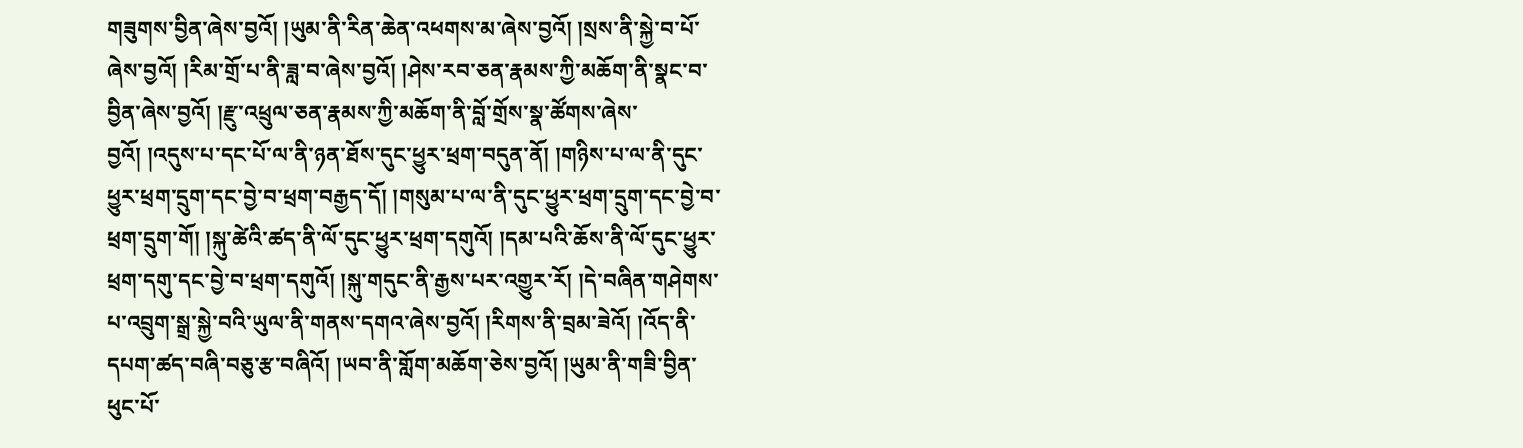གཟུགས་བྱིན་ཞེས་བྱའོ། །ཡུམ་ནི་རིན་ཆེན་འཕགས་མ་ཞེས་བྱའོ། །སྲས་ནི་སྐྱེ་བ་པོ་ཞེས་བྱའོ། །རིམ་གྲོ་པ་ནི་ཟླ་བ་ཞེས་བྱའོ། །ཤེས་རབ་ཅན་རྣམས་ཀྱི་མཆོག་ནི་སྣང་བ་བྱིན་ཞེས་བྱའོ། །རྫུ་འཕྲུལ་ཅན་རྣམས་ཀྱི་མཆོག་ནི་བློ་གྲོས་སྣ་ཚོགས་ཞེས་བྱའོ། །འདུས་པ་དང་པོ་ལ་ནི་ཉན་ཐོས་དུང་ཕྱུར་ཕྲག་བདུན་ནོ། །གཉིས་པ་ལ་ནི་དུང་ཕྱུར་ཕྲག་དྲུག་དང་བྱེ་བ་ཕྲག་བརྒྱད་དོ། །གསུམ་པ་ལ་ནི་དུང་ཕྱུར་ཕྲག་དྲུག་དང་བྱེ་བ་ཕྲག་དྲུག་གོ། །སྐུ་ཚེའི་ཚད་ནི་ལོ་དུང་ཕྱུར་ཕྲག་དགུའོ། །དམ་པའི་ཆོས་ནི་ལོ་དུང་ཕྱུར་ཕྲག་དགུ་དང་བྱེ་བ་ཕྲག་དགུའོ། །སྐུ་གདུང་ནི་རྒྱས་པར་འགྱུར་རོ། །དེ་བཞིན་གཤེགས་པ་འབྲུག་སྒྲ་སྐྱེ་བའི་ཡུལ་ནི་གནས་དགའ་ཞེས་བྱའོ། །རིགས་ནི་བྲམ་ཟེའོ། །འོད་ནི་དཔག་ཚད་བཞི་བཅུ་རྩ་བཞིའོ། །ཡབ་ནི་གློག་མཆོག་ཅེས་བྱའོ། །ཡུམ་ནི་གཟི་བྱིན་ཕུང་པོ་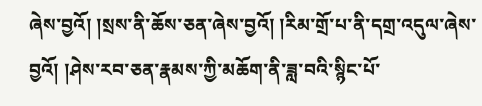ཞེས་བྱའོ། །སྲས་ནི་ཆོས་ཅན་ཞེས་བྱའོ། །རིམ་གྲོ་པ་ནི་དགྲ་འདུལ་ཞེས་བྱའོ། །ཤེས་རབ་ཅན་རྣམས་ཀྱི་མཆོག་ནི་ཟླ་བའི་སྙིང་པོ་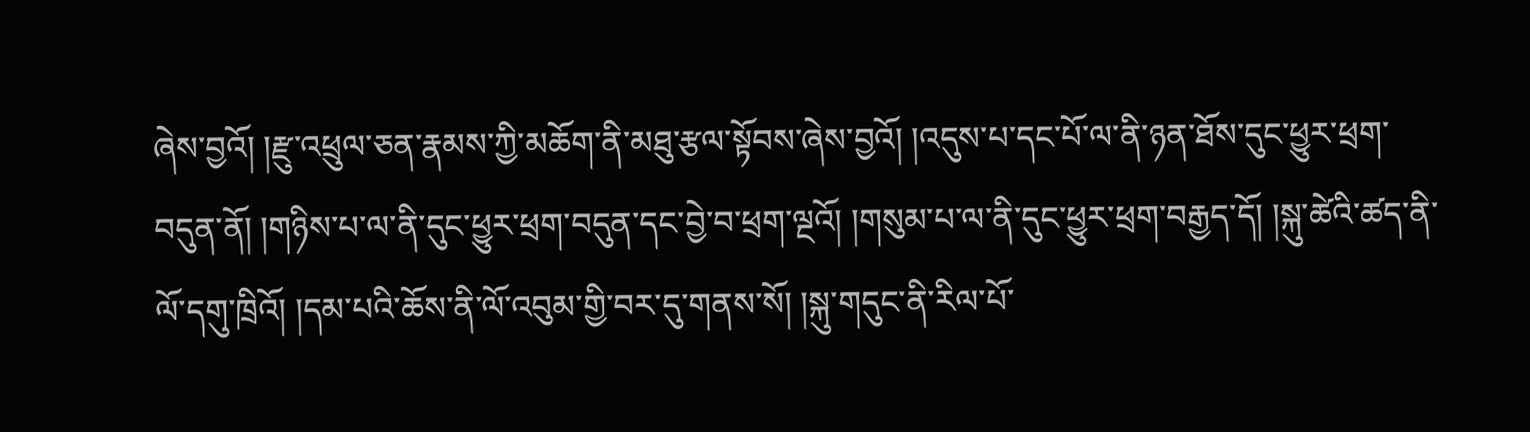ཞེས་བྱའོ། །རྫུ་འཕྲུལ་ཅན་རྣམས་ཀྱི་མཆོག་ནི་མཐུ་རྩལ་སྟོབས་ཞེས་བྱའོ། །འདུས་པ་དང་པོ་ལ་ནི་ཉན་ཐོས་དུང་ཕྱུར་ཕྲག་བདུན་ནོ། །གཉིས་པ་ལ་ནི་དུང་ཕྱུར་ཕྲག་བདུན་དང་བྱེ་བ་ཕྲག་ལྔའོ། །གསུམ་པ་ལ་ནི་དུང་ཕྱུར་ཕྲག་བརྒྱད་དོ། །སྐུ་ཚེའི་ཚད་ནི་ལོ་དགུ་ཁྲིའོ། །དམ་པའི་ཆོས་ནི་ལོ་འབུམ་གྱི་བར་དུ་གནས་སོ། །སྐུ་གདུང་ནི་རིལ་པོ་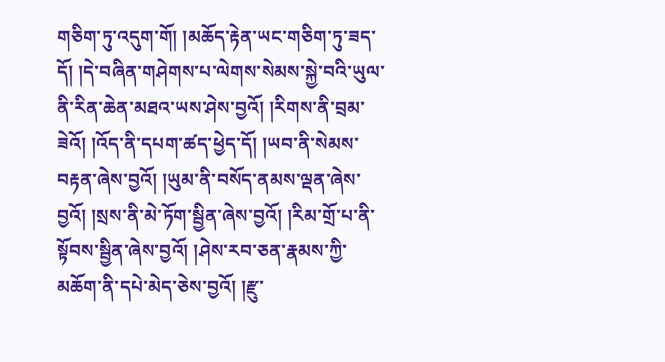གཅིག་ཏུ་འདུག་གོ། །མཆོད་རྟེན་ཡང་གཅིག་ཏུ་ཟད་དོ། །དེ་བཞིན་གཤེགས་པ་ལེགས་སེམས་སྐྱེ་བའི་ཡུལ་ནི་རིན་ཆེན་མཐའ་ཡས་ཤེས་བྱའོ། །རིགས་ནི་བྲམ་ཟེའོ། །འོད་ནི་དཔག་ཚད་ཕྱེད་དོ། །ཡབ་ནི་སེམས་བརྟན་ཞེས་བྱའོ། །ཡུམ་ནི་བསོད་ནམས་ལྡན་ཞེས་བྱའོ། །སྲས་ནི་མེ་ཏོག་སྦྱིན་ཞེས་བྱའོ། །རིམ་གྲོ་པ་ནི་སྟོབས་སྦྱིན་ཞེས་བྱའོ། །ཤེས་རབ་ཅན་རྣམས་ཀྱི་མཆོག་ནི་དཔེ་མེད་ཅེས་བྱའོ། །རྫུ་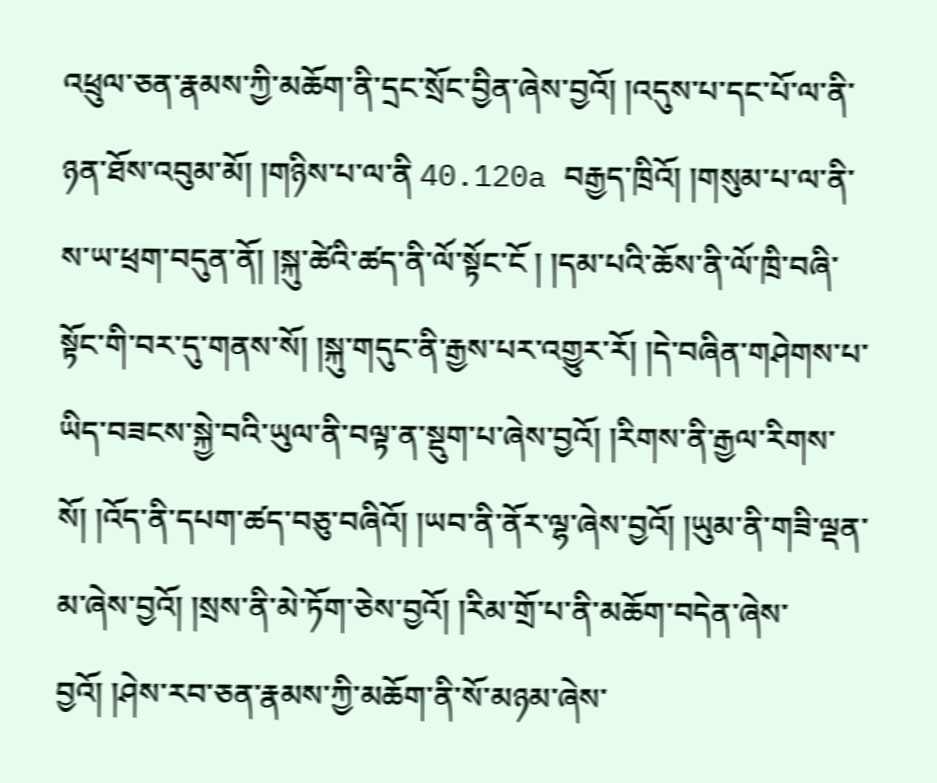འཕྲུལ་ཅན་རྣམས་ཀྱི་མཆོག་ནི་དྲང་སྲོང་བྱིན་ཞེས་བྱའོ། །འདུས་པ་དང་པོ་ལ་ནི་ཉན་ཐོས་འབུམ་མོ། །གཉིས་པ་ལ་ནི 40.120a བརྒྱད་ཁྲིའོ། །གསུམ་པ་ལ་ནི་ས་ཡ་ཕྲག་བདུན་ནོ། །སྐུ་ཚེའི་ཚད་ནི་ལོ་སྟོང་ངོ ། །དམ་པའི་ཆོས་ནི་ལོ་ཁྲི་བཞི་སྟོང་གི་བར་དུ་གནས་སོ། །སྐུ་གདུང་ནི་རྒྱས་པར་འགྱུར་རོ། །དེ་བཞིན་གཤེགས་པ་ཡིད་བཟངས་སྐྱེ་བའི་ཡུལ་ནི་བལྟ་ན་སྡུག་པ་ཞེས་བྱའོ། །རིགས་ནི་རྒྱལ་རིགས་སོ། །འོད་ནི་དཔག་ཚད་བཅུ་བཞིའོ། །ཡབ་ནི་ནོར་ལྷ་ཞེས་བྱའོ། །ཡུམ་ནི་གཟི་ལྡན་མ་ཞེས་བྱའོ། །སྲས་ནི་མེ་ཏོག་ཅེས་བྱའོ། །རིམ་གྲོ་པ་ནི་མཆོག་བདེན་ཞེས་བྱའོ། །ཤེས་རབ་ཅན་རྣམས་ཀྱི་མཆོག་ནི་སོ་མཉམ་ཞེས་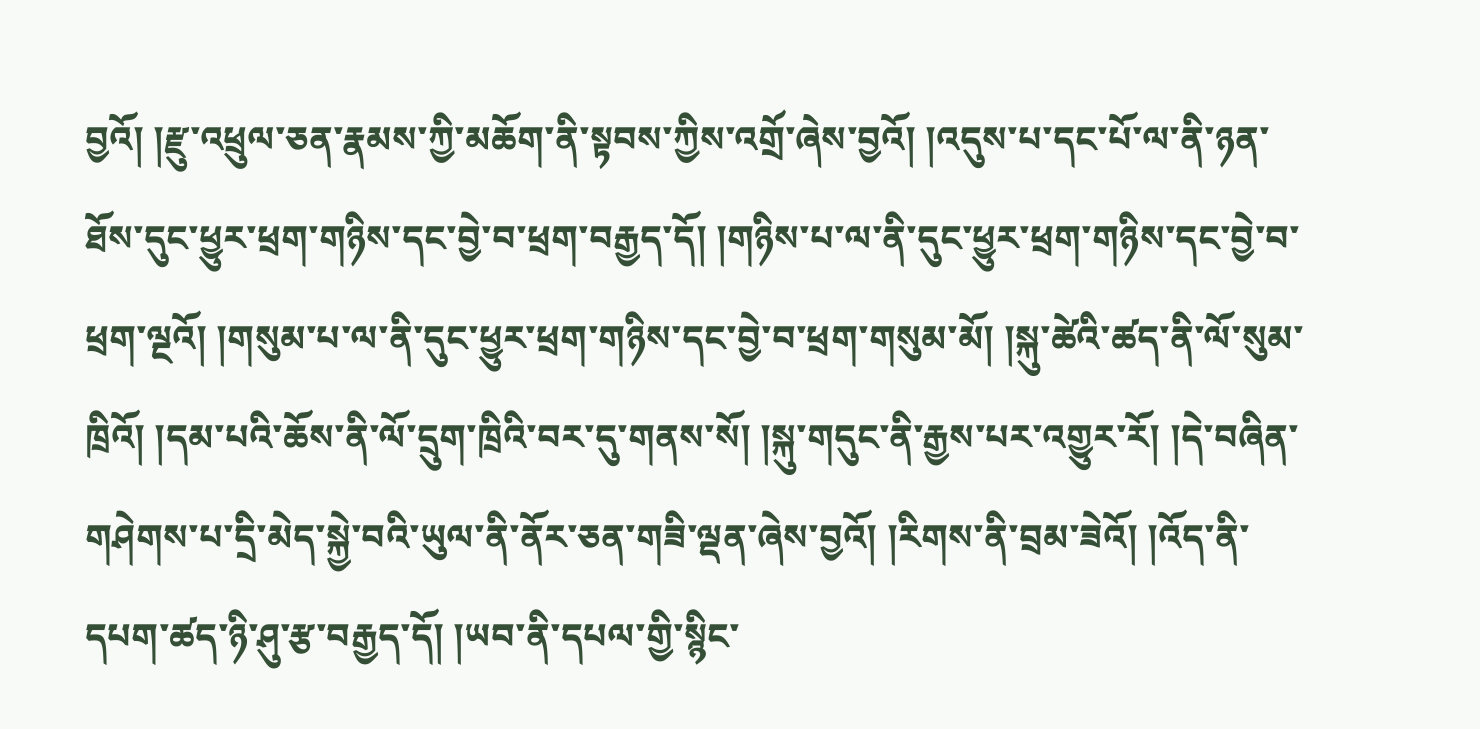བྱའོ། །རྫུ་འཕྲུལ་ཅན་རྣམས་ཀྱི་མཆོག་ནི་སྟབས་ཀྱིས་འགྲོ་ཞེས་བྱའོ། །འདུས་པ་དང་པོ་ལ་ནི་ཉན་ཐོས་དུང་ཕྱུར་ཕྲག་གཉིས་དང་བྱེ་བ་ཕྲག་བརྒྱད་དོ། །གཉིས་པ་ལ་ནི་དུང་ཕྱུར་ཕྲག་གཉིས་དང་བྱེ་བ་ཕྲག་ལྔའོ། །གསུམ་པ་ལ་ནི་དུང་ཕྱུར་ཕྲག་གཉིས་དང་བྱེ་བ་ཕྲག་གསུམ་མོ། །སྐུ་ཚེའི་ཚད་ནི་ལོ་སུམ་ཁྲིའོ། །དམ་པའི་ཆོས་ནི་ལོ་དྲུག་ཁྲིའི་བར་དུ་གནས་སོ། །སྐུ་གདུང་ནི་རྒྱས་པར་འགྱུར་རོ། །དེ་བཞིན་གཤེགས་པ་དྲི་མེད་སྐྱེ་བའི་ཡུལ་ནི་ནོར་ཅན་གཟི་ལྡན་ཞེས་བྱའོ། །རིགས་ནི་བྲམ་ཟེའོ། །འོད་ནི་དཔག་ཚད་ཉི་ཤུ་རྩ་བརྒྱད་དོ། །ཡབ་ནི་དཔལ་གྱི་སྙིང་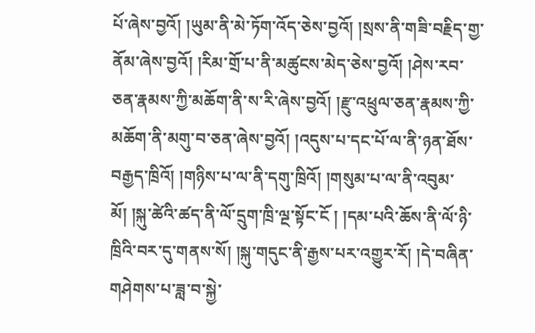པོ་ཞེས་བྱའོ། །ཡུམ་ནི་མེ་ཏོག་འོད་ཅེས་བྱའོ། །སྲས་ནི་གཟི་བརྗིད་གྱ་ནོམ་ཞེས་བྱའོ། །རིམ་གྲོ་པ་ནི་མཚུངས་མེད་ཅེས་བྱའོ། །ཤེས་རབ་ཅན་རྣམས་ཀྱི་མཆོག་ནི་ས་རི་ཞེས་བྱའོ། །རྫུ་འཕྲུལ་ཅན་རྣམས་ཀྱི་མཆོག་ནི་མགུ་བ་ཅན་ཞེས་བྱའོ། །འདུས་པ་དང་པོ་ལ་ནི་ཉན་ཐོས་བརྒྱད་ཁྲིའོ། །གཉིས་པ་ལ་ནི་དགུ་ཁྲིའོ། །གསུམ་པ་ལ་ནི་འབུམ་མོ། །སྐུ་ཚེའི་ཚད་ནི་ལོ་དྲུག་ཁྲི་ལྔ་སྟོང་ངོ ། །དམ་པའི་ཆོས་ནི་ལོ་ཉི་ཁྲིའི་བར་དུ་གནས་སོ། །སྐུ་གདུང་ནི་རྒྱས་པར་འགྱུར་རོ། །དེ་བཞིན་གཤེགས་པ་ཟླ་བ་སྐྱེ་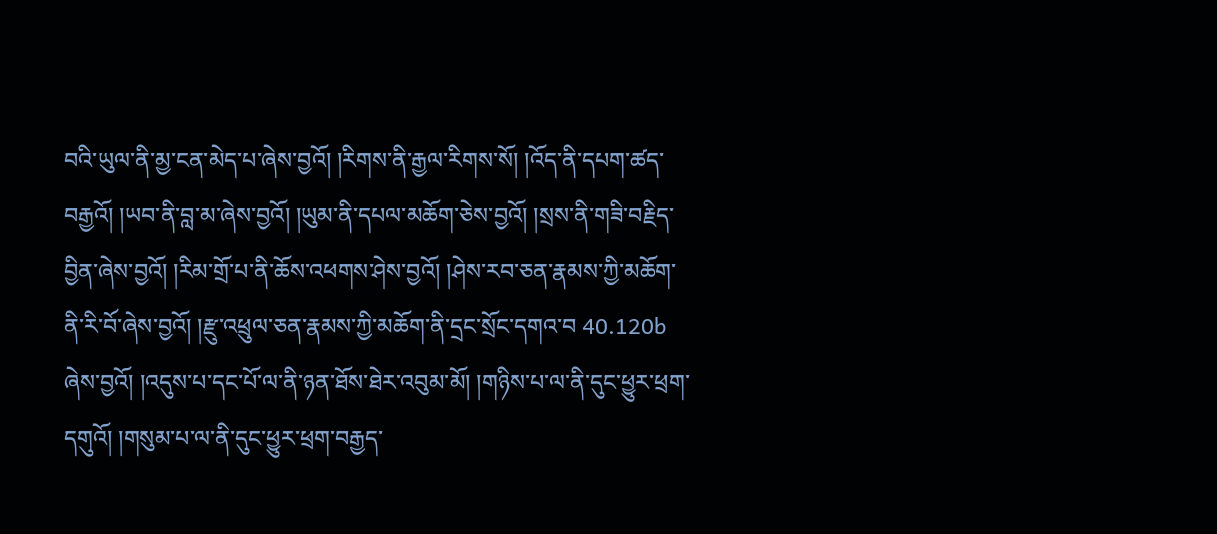བའི་ཡུལ་ནི་མྱ་ངན་མེད་པ་ཞེས་བྱའོ། །རིགས་ནི་རྒྱལ་རིགས་སོ། །འོད་ནི་དཔག་ཚད་བརྒྱའོ། །ཡབ་ནི་བླ་མ་ཞེས་བྱའོ། །ཡུམ་ནི་དཔལ་མཆོག་ཅེས་བྱའོ། །སྲས་ནི་གཟི་བརྗིད་བྱིན་ཞེས་བྱའོ། །རིམ་གྲོ་པ་ནི་ཆོས་འཕགས་ཤེས་བྱའོ། །ཤེས་རབ་ཅན་རྣམས་ཀྱི་མཆོག་ནི་རི་བོ་ཞེས་བྱའོ། །རྫུ་འཕྲུལ་ཅན་རྣམས་ཀྱི་མཆོག་ནི་དྲང་སྲོང་དགའ་བ 40.120b ཞེས་བྱའོ། །འདུས་པ་དང་པོ་ལ་ནི་ཉན་ཐོས་ཐེར་འབུམ་མོ། །གཉིས་པ་ལ་ནི་དུང་ཕྱུར་ཕྲག་དགུའོ། །གསུམ་པ་ལ་ནི་དུང་ཕྱུར་ཕྲག་བརྒྱད་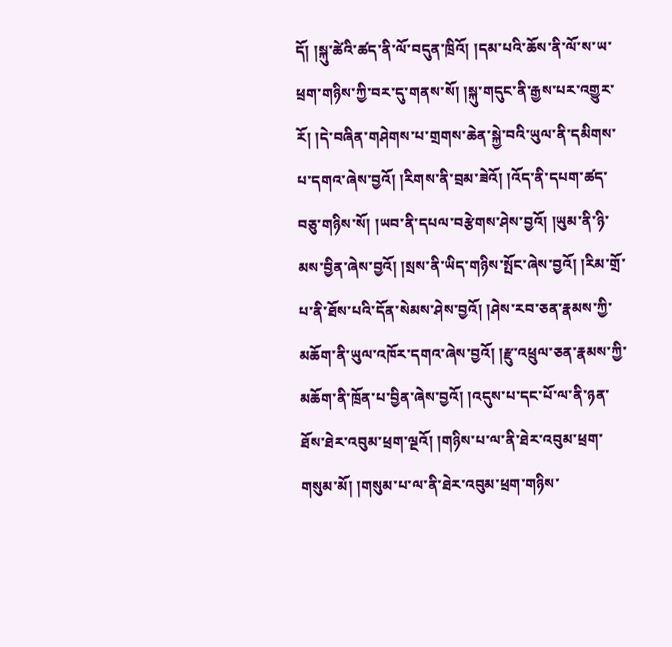དོ། །སྐུ་ཚེའི་ཚད་ནི་ལོ་བདུན་ཁྲིའོ། །དམ་པའི་ཆོས་ནི་ལོ་ས་ཡ་ཕྲག་གཉིས་ཀྱི་བར་དུ་གནས་སོ། །སྐུ་གདུང་ནི་རྒྱས་པར་འགྱུར་རོ། །དེ་བཞིན་གཤེགས་པ་གྲགས་ཆེན་སྐྱེ་བའི་ཡུལ་ནི་དམིགས་པ་དགའ་ཞེས་བྱའོ། །རིགས་ནི་བྲམ་ཟེའོ། །འོད་ནི་དཔག་ཚད་བཅུ་གཉིས་སོ། །ཡབ་ནི་དཔལ་བརྩེགས་ཤེས་བྱའོ། །ཡུམ་ནི་ཉི་མས་བྱིན་ཞེས་བྱའོ། །སྲས་ནི་ཡིད་གཉིས་སྤོང་ཞེས་བྱའོ། །རིམ་གྲོ་པ་ནི་ཐོས་པའི་དོན་སེམས་ཤེས་བྱའོ། །ཤེས་རབ་ཅན་རྣམས་ཀྱི་མཆོག་ནི་ཡུལ་འཁོར་དགའ་ཞེས་བྱའོ། །རྫུ་འཕྲུལ་ཅན་རྣམས་ཀྱི་མཆོག་ནི་ཁྲོན་པ་བྱིན་ཞེས་བྱའོ། །འདུས་པ་དང་པོ་ལ་ནི་ཉན་ཐོས་ཐེར་འབུམ་ཕྲག་ལྔའོ། །གཉིས་པ་ལ་ནི་ཐེར་འབུམ་ཕྲག་གསུམ་མོ། །གསུམ་པ་ལ་ནི་ཐེར་འབུམ་ཕྲག་གཉིས་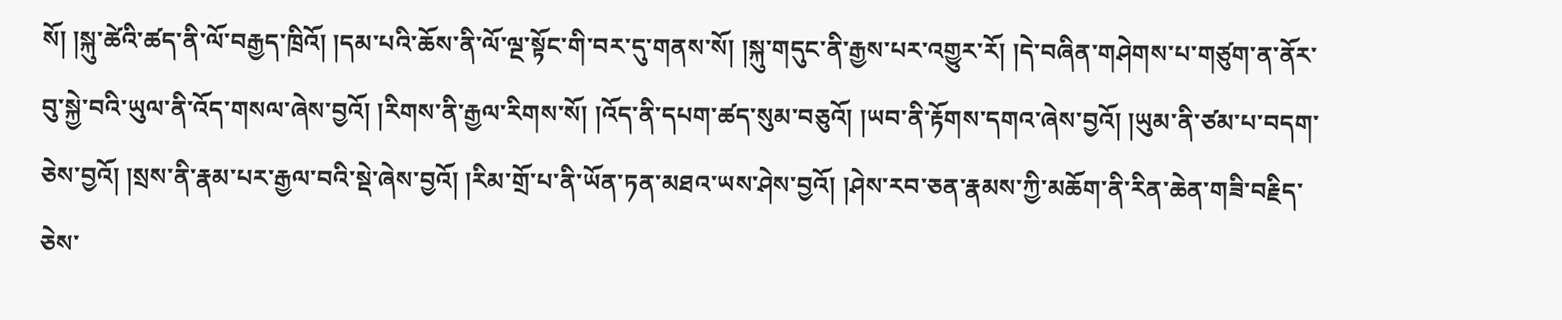སོ། །སྐུ་ཚེའི་ཚད་ནི་ལོ་བརྒྱད་ཁྲིའོ། །དམ་པའི་ཆོས་ནི་ལོ་ལྔ་སྟོང་གི་བར་དུ་གནས་སོ། །སྐུ་གདུང་ནི་རྒྱས་པར་འགྱུར་རོ། །དེ་བཞིན་གཤེགས་པ་གཙུག་ན་ནོར་བུ་སྐྱེ་བའི་ཡུལ་ནི་འོད་གསལ་ཞེས་བྱའོ། །རིགས་ནི་རྒྱལ་རིགས་སོ། །འོད་ནི་དཔག་ཚད་སུམ་བཅུའོ། །ཡབ་ནི་རྟོགས་དགའ་ཞེས་བྱའོ། །ཡུམ་ནི་ཙམ་པ་བདག་ཅེས་བྱའོ། །སྲས་ནི་རྣམ་པར་རྒྱལ་བའི་སྡེ་ཞེས་བྱའོ། །རིམ་གྲོ་པ་ནི་ཡོན་ཏན་མཐའ་ཡས་ཤེས་བྱའོ། །ཤེས་རབ་ཅན་རྣམས་ཀྱི་མཆོག་ནི་རིན་ཆེན་གཟི་བརྗིད་ཅེས་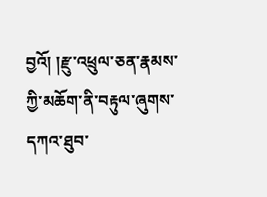བྱའོ། །རྫུ་འཕྲུལ་ཅན་རྣམས་ཀྱི་མཆོག་ནི་བརྟུལ་ཞུགས་དཀའ་ཐུབ་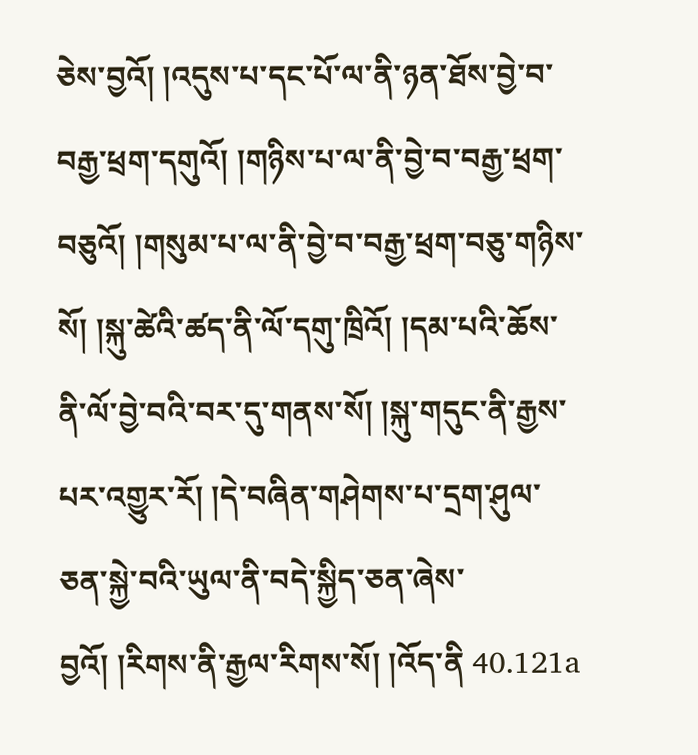ཅེས་བྱའོ། །འདུས་པ་དང་པོ་ལ་ནི་ཉན་ཐོས་བྱེ་བ་བརྒྱ་ཕྲག་དགུའོ། །གཉིས་པ་ལ་ནི་བྱེ་བ་བརྒྱ་ཕྲག་བཅུའོ། །གསུམ་པ་ལ་ནི་བྱེ་བ་བརྒྱ་ཕྲག་བཅུ་གཉིས་སོ། །སྐུ་ཚེའི་ཚད་ནི་ལོ་དགུ་ཁྲིའོ། །དམ་པའི་ཆོས་ནི་ལོ་བྱེ་བའི་བར་དུ་གནས་སོ། །སྐུ་གདུང་ནི་རྒྱས་པར་འགྱུར་རོ། །དེ་བཞིན་གཤེགས་པ་དྲག་ཤུལ་ཅན་སྐྱེ་བའི་ཡུལ་ནི་བདེ་སྐྱིད་ཅན་ཞེས་བྱའོ། །རིགས་ནི་རྒྱལ་རིགས་སོ། །འོད་ནི 40.121a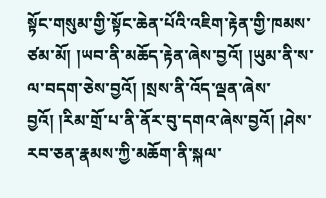སྟོང་གསུམ་གྱི་སྟོང་ཆེན་པོའི་འཇིག་རྟེན་གྱི་ཁམས་ཙམ་མོ། །ཡབ་ནི་མཆོད་རྟེན་ཞེས་བྱའོ། །ཡུམ་ནི་ས་ལ་བདག་ཅེས་བྱའོ། །སྲས་ནི་འོད་ལྡན་ཞེས་བྱའོ། །རིམ་གྲོ་པ་ནི་ནོར་བུ་དགའ་ཞེས་བྱའོ། །ཤེས་རབ་ཅན་རྣམས་ཀྱི་མཆོག་ནི་སྐལ་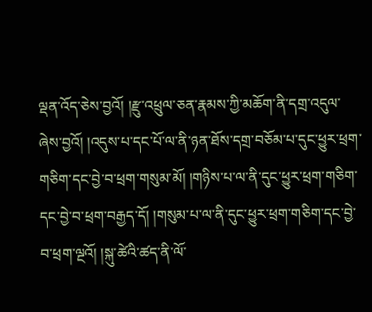ལྡན་འོད་ཅེས་བྱའོ། །རྫུ་འཕྲུལ་ཅན་རྣམས་ཀྱི་མཆོག་ནི་དགྲ་འདུལ་ཞེས་བྱའོ། །འདུས་པ་དང་པོ་ལ་ནི་ཉན་ཐོས་དགྲ་བཅོམ་པ་དུང་ཕྱུར་ཕྲག་གཅིག་དང་བྱེ་བ་ཕྲག་གསུམ་མོ། །གཉིས་པ་ལ་ནི་དུང་ཕྱུར་ཕྲག་གཅིག་དང་བྱེ་བ་ཕྲག་བརྒྱད་དོ། །གསུམ་པ་ལ་ནི་དུང་ཕྱུར་ཕྲག་གཅིག་དང་བྱེ་བ་ཕྲག་ལྔའོ། །སྐུ་ཚེའི་ཚད་ནི་ལོ་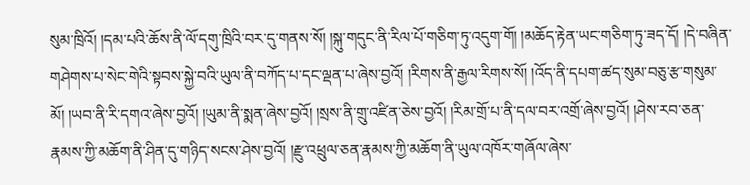སུམ་ཁྲིའོ། །དམ་པའི་ཆོས་ནི་ལོ་དགུ་ཁྲིའི་བར་དུ་གནས་སོ། །སྐུ་གདུང་ནི་རིལ་པོ་གཅིག་ཏུ་འདུག་གོ། །མཆོད་རྟེན་ཡང་གཅིག་ཏུ་ཟད་དོ། །དེ་བཞིན་གཤེགས་པ་སེང་གེའི་སྟབས་སྐྱེ་བའི་ཡུལ་ནི་བཀོད་པ་དང་ལྡན་པ་ཞེས་བྱའོ། །རིགས་ནི་རྒྱལ་རིགས་སོ། །འོད་ནི་དཔག་ཚད་སུམ་བཅུ་རྩ་གསུམ་མོ། །ཡབ་ནི་རི་དགའ་ཞེས་བྱའོ། །ཡུམ་ནི་སྨན་ཞེས་བྱའོ། །སྲས་ནི་གྲུ་འཛིན་ཅེས་བྱའོ། །རིམ་གྲོ་པ་ནི་དལ་བར་འགྲོ་ཞེས་བྱའོ། །ཤེས་རབ་ཅན་རྣམས་ཀྱི་མཆོག་ནི་ཤིན་དུ་གཉིད་སངས་ཤེས་བྱའོ། །རྫུ་འཕྲུལ་ཅན་རྣམས་ཀྱི་མཆོག་ནི་ཡུལ་འཁོར་གཞོལ་ཞེས་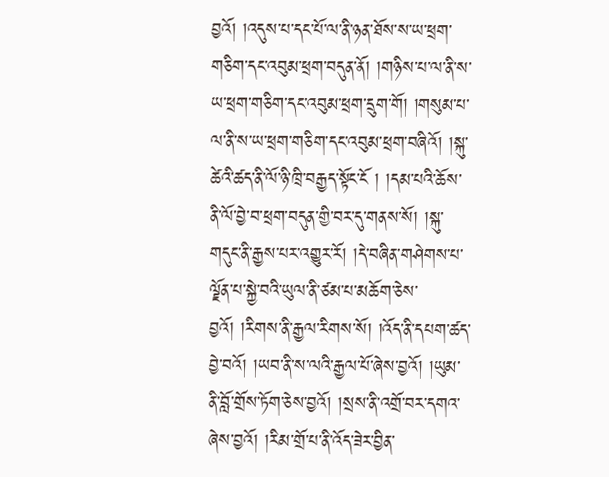བྱའོ། །འདུས་པ་དང་པོ་ལ་ནི་ཉན་ཐོས་ས་ཡ་ཕྲག་གཅིག་དང་འབུམ་ཕྲག་བདུན་ནོ། །གཉིས་པ་ལ་ནི་ས་ཡ་ཕྲག་གཅིག་དང་འབུམ་ཕྲག་དྲུག་གོ། །གསུམ་པ་ལ་ནི་ས་ཡ་ཕྲག་གཅིག་དང་འབུམ་ཕྲག་བཞིའོ། །སྐུ་ཚེའི་ཚད་ནི་ལོ་ཉི་ཁྲི་བརྒྱད་སྟོང་ངོ ། །དམ་པའི་ཆོས་ནི་ལོ་བྱེ་བ་ཕྲག་བདུན་གྱི་བར་དུ་གནས་སོ། །སྐུ་གདུང་ནི་རྒྱས་པར་འགྱུར་རོ། །དེ་བཞིན་གཤེགས་པ་ལྗོན་པ་སྐྱེ་བའི་ཡུལ་ནི་ཙམ་པ་མཆོག་ཅེས་བྱའོ། །རིགས་ནི་རྒྱལ་རིགས་སོ། །འོད་ནི་དཔག་ཚད་བྱེ་བའོ། །ཡབ་ནི་ས་ལའི་རྒྱལ་པོ་ཞེས་བྱའོ། །ཡུམ་ནི་བློ་གྲོས་ཏོག་ཅེས་བྱའོ། །སྲས་ནི་འགྲོ་བར་དགའ་ཞེས་བྱའོ། །རིམ་གྲོ་པ་ནི་འོད་ཟེར་བྱིན་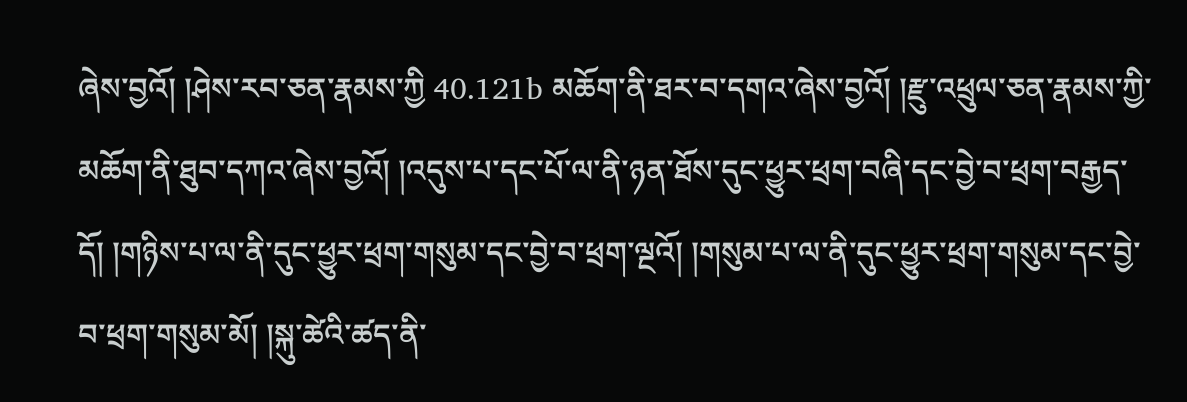ཞེས་བྱའོ། །ཤེས་རབ་ཅན་རྣམས་ཀྱི 40.121b མཆོག་ནི་ཐར་བ་དགའ་ཞེས་བྱའོ། །རྫུ་འཕྲུལ་ཅན་རྣམས་ཀྱི་མཆོག་ནི་ཐུབ་དཀའ་ཞེས་བྱའོ། །འདུས་པ་དང་པོ་ལ་ནི་ཉན་ཐོས་དུང་ཕྱུར་ཕྲག་བཞི་དང་བྱེ་བ་ཕྲག་བརྒྱད་དོ། །གཉིས་པ་ལ་ནི་དུང་ཕྱུར་ཕྲག་གསུམ་དང་བྱེ་བ་ཕྲག་ལྔའོ། །གསུམ་པ་ལ་ནི་དུང་ཕྱུར་ཕྲག་གསུམ་དང་བྱེ་བ་ཕྲག་གསུམ་མོ། །སྐུ་ཚེའི་ཚད་ནི་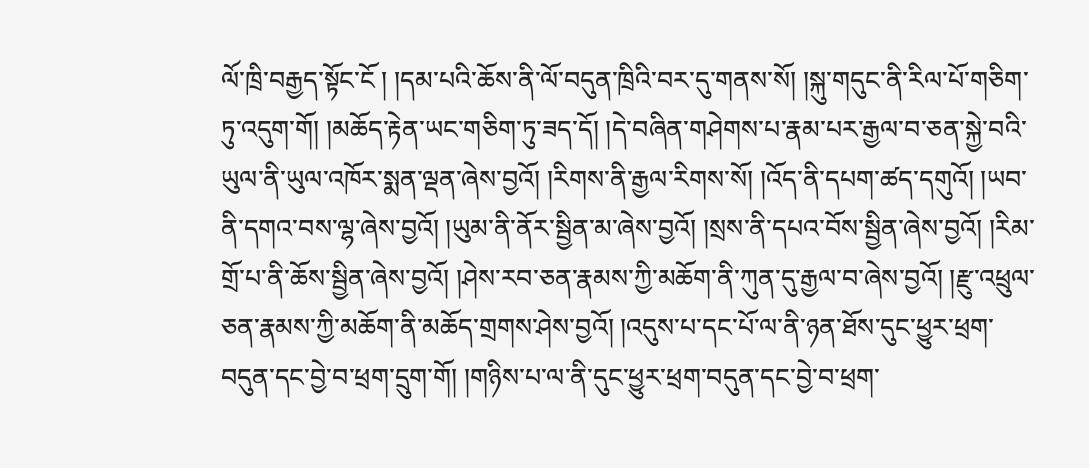ལོ་ཁྲི་བརྒྱད་སྟོང་ངོ ། །དམ་པའི་ཆོས་ནི་ལོ་བདུན་ཁྲིའི་བར་དུ་གནས་སོ། །སྐུ་གདུང་ནི་རིལ་པོ་གཅིག་ཏུ་འདུག་གོ། །མཆོད་རྟེན་ཡང་གཅིག་ཏུ་ཟད་དོ། །དེ་བཞིན་གཤེགས་པ་རྣམ་པར་རྒྱལ་བ་ཅན་སྐྱེ་བའི་ཡུལ་ནི་ཡུལ་འཁོར་སྨན་ལྡན་ཞེས་བྱའོ། །རིགས་ནི་རྒྱལ་རིགས་སོ། །འོད་ནི་དཔག་ཚད་དགུའོ། །ཡབ་ནི་དགའ་བས་ལྷ་ཞེས་བྱའོ། །ཡུམ་ནི་ནོར་སྦྱིན་མ་ཞེས་བྱའོ། །སྲས་ནི་དཔའ་བོས་སྦྱིན་ཞེས་བྱའོ། །རིམ་གྲོ་པ་ནི་ཆོས་སྦྱིན་ཞེས་བྱའོ། །ཤེས་རབ་ཅན་རྣམས་ཀྱི་མཆོག་ནི་ཀུན་དུ་རྒྱལ་བ་ཞེས་བྱའོ། །རྫུ་འཕྲུལ་ཅན་རྣམས་ཀྱི་མཆོག་ནི་མཆོད་གྲགས་ཤེས་བྱའོ། །འདུས་པ་དང་པོ་ལ་ནི་ཉན་ཐོས་དུང་ཕྱུར་ཕྲག་བདུན་དང་བྱེ་བ་ཕྲག་དྲུག་གོ། །གཉིས་པ་ལ་ནི་དུང་ཕྱུར་ཕྲག་བདུན་དང་བྱེ་བ་ཕྲག་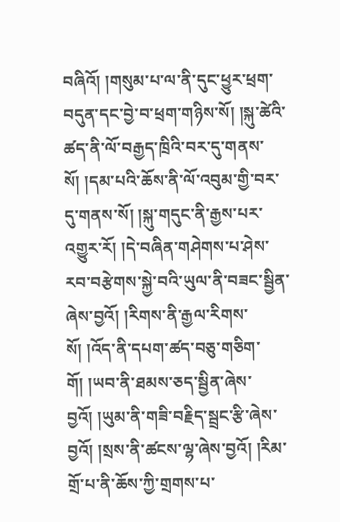བཞིའོ། །གསུམ་པ་ལ་ནི་དུང་ཕྱུར་ཕྲག་བདུན་དང་བྱེ་བ་ཕྲག་གཉིས་སོ། །སྐུ་ཚེའི་ཚད་ནི་ལོ་བརྒྱད་ཁྲིའི་བར་དུ་གནས་སོ། །དམ་པའི་ཆོས་ནི་ལོ་འབུམ་གྱི་བར་དུ་གནས་སོ། །སྐུ་གདུང་ནི་རྒྱས་པར་འགྱུར་རོ། །དེ་བཞིན་གཤེགས་པ་ཤེས་རབ་བརྩེགས་སྐྱེ་བའི་ཡུལ་ནི་བཟང་སྦྱིན་ཞེས་བྱའོ། །རིགས་ནི་རྒྱལ་རིགས་སོ། །འོད་ནི་དཔག་ཚད་བཅུ་གཅིག་གོ། །ཡབ་ནི་ཐམས་ཅད་སྦྱིན་ཞེས་བྱའོ། །ཡུམ་ནི་གཟི་བརྗིད་སྦྲང་རྩི་ཞེས་བྱའོ། །སྲས་ནི་ཚངས་ལྷ་ཞེས་བྱའོ། །རིམ་གྲོ་པ་ནི་ཆོས་ཀྱི་གྲགས་པ་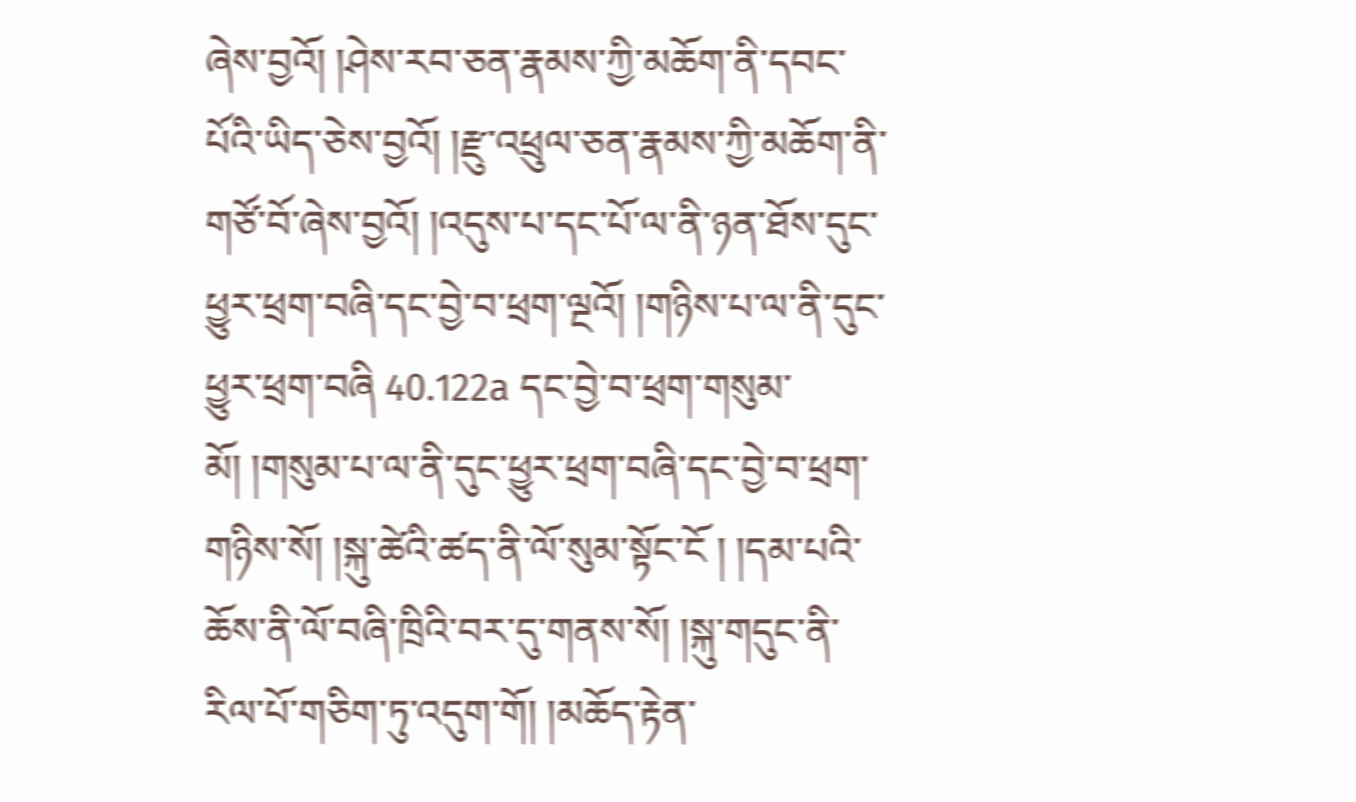ཞེས་བྱའོ། །ཤེས་རབ་ཅན་རྣམས་ཀྱི་མཆོག་ནི་དབང་པོའི་ཡིད་ཅེས་བྱའོ། །རྫུ་འཕྲུལ་ཅན་རྣམས་ཀྱི་མཆོག་ནི་གཙོ་བོ་ཞེས་བྱའོ། །འདུས་པ་དང་པོ་ལ་ནི་ཉན་ཐོས་དུང་ཕྱུར་ཕྲག་བཞི་དང་བྱེ་བ་ཕྲག་ལྔའོ། །གཉིས་པ་ལ་ནི་དུང་ཕྱུར་ཕྲག་བཞི 40.122a དང་བྱེ་བ་ཕྲག་གསུམ་མོ། །གསུམ་པ་ལ་ནི་དུང་ཕྱུར་ཕྲག་བཞི་དང་བྱེ་བ་ཕྲག་གཉིས་སོ། །སྐུ་ཚེའི་ཚད་ནི་ལོ་སུམ་སྟོང་ངོ ། །དམ་པའི་ཆོས་ནི་ལོ་བཞི་ཁྲིའི་བར་དུ་གནས་སོ། །སྐུ་གདུང་ནི་རིལ་པོ་གཅིག་ཏུ་འདུག་གོ། །མཆོད་རྟེན་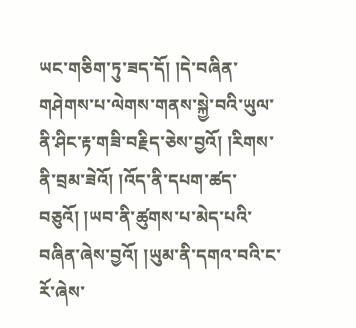ཡང་གཅིག་ཏུ་ཟད་དོ། །དེ་བཞིན་གཤེགས་པ་ལེགས་གནས་སྐྱེ་བའི་ཡུལ་ནི་ཤིང་རྟ་གཟི་བརྗིད་ཅེས་བྱའོ། །རིགས་ནི་བྲམ་ཟེའོ། །འོད་ནི་དཔག་ཚད་བཅུའོ། །ཡབ་ནི་ཚུགས་པ་མེད་པའི་བཞིན་ཞེས་བྱའོ། །ཡུམ་ནི་དགའ་བའི་ང་རོ་ཞེས་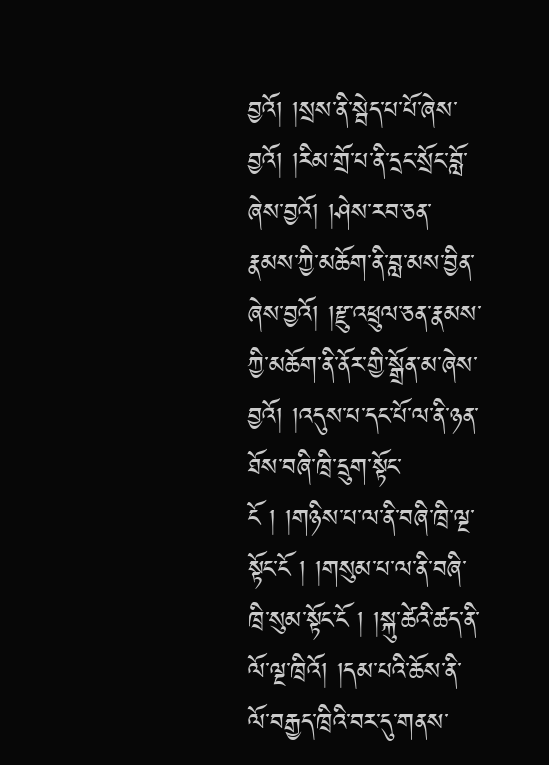བྱའོ། །སྲས་ནི་སྦེད་པ་པོ་ཞེས་བྱའོ། །རིམ་གྲོ་པ་ནི་དྲང་སྲོང་བློ་ཞེས་བྱའོ། །ཤེས་རབ་ཅན་རྣམས་ཀྱི་མཆོག་ནི་བླ་མས་བྱིན་ཞེས་བྱའོ། །རྫུ་འཕྲུལ་ཅན་རྣམས་ཀྱི་མཆོག་ནི་ནོར་གྱི་སྒྲོན་མ་ཞེས་བྱའོ། །འདུས་པ་དང་པོ་ལ་ནི་ཉན་ཐོས་བཞི་ཁྲི་དྲུག་སྟོང་ངོ ། །གཉིས་པ་ལ་ནི་བཞི་ཁྲི་ལྔ་སྟོང་ངོ ། །གསུམ་པ་ལ་ནི་བཞི་ཁྲི་སུམ་སྟོང་ངོ ། །སྐུ་ཚེའི་ཚད་ནི་ལོ་ལྔ་ཁྲིའོ། །དམ་པའི་ཆོས་ནི་ལོ་བརྒྱད་ཁྲིའི་བར་དུ་གནས་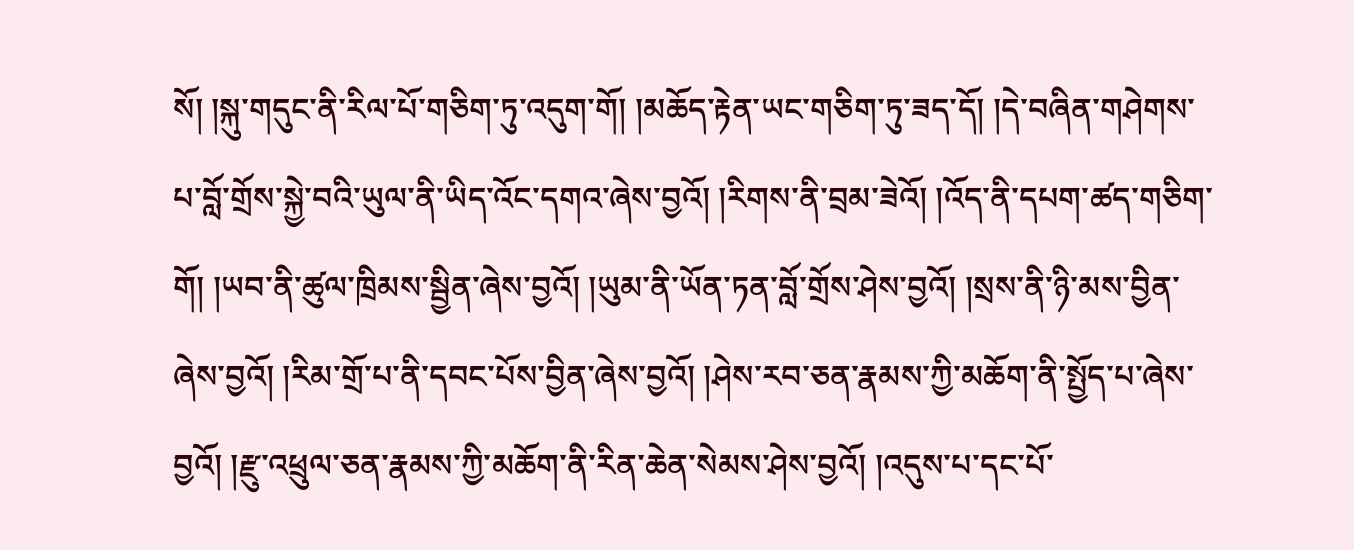སོ། །སྐུ་གདུང་ནི་རིལ་པོ་གཅིག་ཏུ་འདུག་གོ། །མཆོད་རྟེན་ཡང་གཅིག་ཏུ་ཟད་དོ། །དེ་བཞིན་གཤེགས་པ་བློ་གྲོས་སྐྱེ་བའི་ཡུལ་ནི་ཡིད་འོང་དགའ་ཞེས་བྱའོ། །རིགས་ནི་བྲམ་ཟེའོ། །འོད་ནི་དཔག་ཚད་གཅིག་གོ། །ཡབ་ནི་ཚུལ་ཁྲིམས་སྦྱིན་ཞེས་བྱའོ། །ཡུམ་ནི་ཡོན་ཏན་བློ་གྲོས་ཤེས་བྱའོ། །སྲས་ནི་ཉི་མས་བྱིན་ཞེས་བྱའོ། །རིམ་གྲོ་པ་ནི་དབང་པོས་བྱིན་ཞེས་བྱའོ། །ཤེས་རབ་ཅན་རྣམས་ཀྱི་མཆོག་ནི་སྤྱོད་པ་ཞེས་བྱའོ། །རྫུ་འཕྲུལ་ཅན་རྣམས་ཀྱི་མཆོག་ནི་རིན་ཆེན་སེམས་ཤེས་བྱའོ། །འདུས་པ་དང་པོ་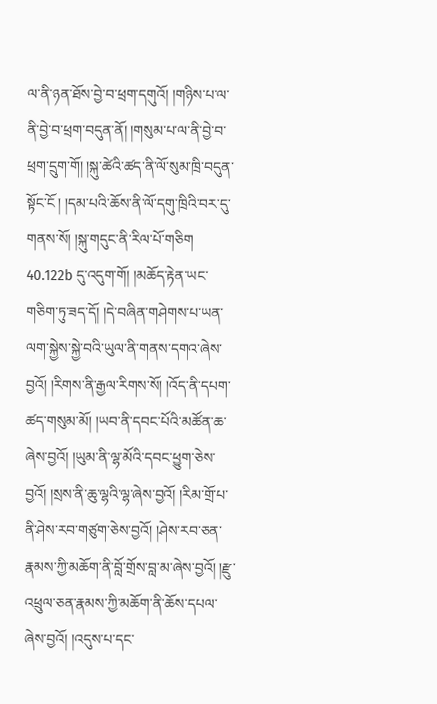ལ་ནི་ཉན་ཐོས་བྱེ་བ་ཕྲག་དགུའོ། །གཉིས་པ་ལ་ནི་བྱེ་བ་ཕྲག་བདུན་ནོ། །གསུམ་པ་ལ་ནི་བྱེ་བ་ཕྲག་དྲུག་གོ། །སྐུ་ཚེའི་ཚད་ནི་ལོ་སུམ་ཁྲི་བདུན་སྟོང་ངོ ། །དམ་པའི་ཆོས་ནི་ལོ་དགུ་ཁྲིའི་བར་དུ་གནས་སོ། །སྐུ་གདུང་ནི་རིལ་པོ་གཅིག 40.122b དུ་འདུག་གོ། །མཆོད་རྟེན་ཡང་གཅིག་ཏུ་ཟད་དོ། །དེ་བཞིན་གཤེགས་པ་ཡན་ལག་སྐྱེས་སྐྱེ་བའི་ཡུལ་ནི་གནས་དགའ་ཞེས་བྱའོ། །རིགས་ནི་རྒྱལ་རིགས་སོ། །འོད་ནི་དཔག་ཚད་གསུམ་མོ། །ཡབ་ནི་དབང་པོའི་མཚོན་ཆ་ཞེས་བྱའོ། །ཡུམ་ནི་ལྷ་མོའི་དབང་ཕྱུག་ཅེས་བྱའོ། །སྲས་ནི་ཆུ་ལྷའི་ལྷ་ཞེས་བྱའོ། །རིམ་གྲོ་པ་ནི་ཤེས་རབ་གཙུག་ཅེས་བྱའོ། །ཤེས་རབ་ཅན་རྣམས་ཀྱི་མཆོག་ནི་བློ་གྲོས་བླ་མ་ཞེས་བྱའོ། །རྫུ་འཕྲུལ་ཅན་རྣམས་ཀྱི་མཆོག་ནི་ཆོས་དཔལ་ཞེས་བྱའོ། །འདུས་པ་དང་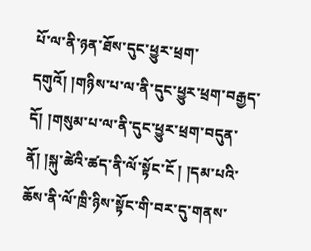པོ་ལ་ནི་ཉན་ཐོས་དུང་ཕྱུར་ཕྲག་དགུའོ། །གཉིས་པ་ལ་ནི་དུང་ཕྱུར་ཕྲག་བརྒྱད་དོ། །གསུམ་པ་ལ་ནི་དུང་ཕྱུར་ཕྲག་བདུན་ནོ། །སྐུ་ཚེའི་ཚད་ནི་ལོ་སྟོང་ངོ ། །དམ་པའི་ཆོས་ནི་ལོ་ཁྲི་ཉིས་སྟོང་གི་བར་དུ་གནས་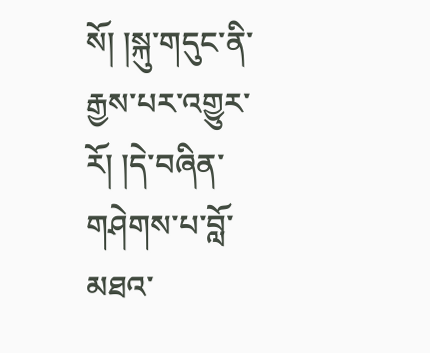སོ། །སྐུ་གདུང་ནི་རྒྱས་པར་འགྱུར་རོ། །དེ་བཞིན་གཤེགས་པ་བློ་མཐའ་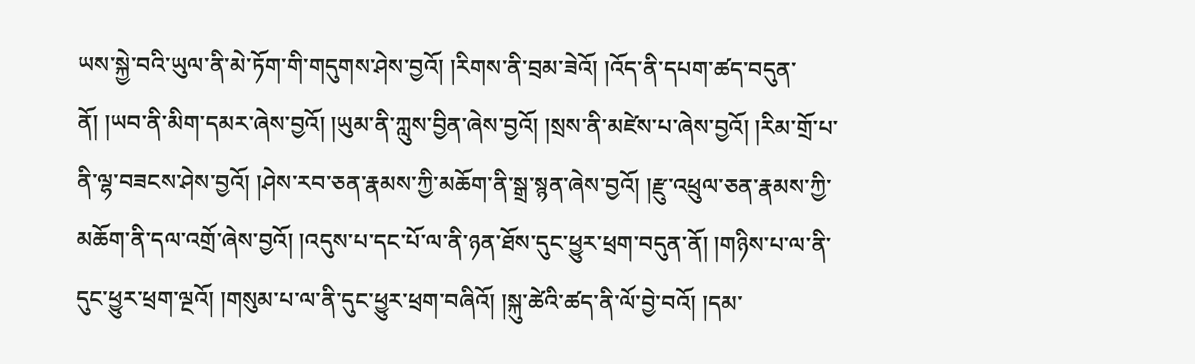ཡས་སྐྱེ་བའི་ཡུལ་ནི་མེ་ཏོག་གི་གདུགས་ཤེས་བྱའོ། །རིགས་ནི་བྲམ་ཟེའོ། །འོད་ནི་དཔག་ཚད་བདུན་ནོ། །ཡབ་ནི་མིག་དམར་ཞེས་བྱའོ། །ཡུམ་ནི་ཀླུས་བྱིན་ཞེས་བྱའོ། །སྲས་ནི་མཛེས་པ་ཞེས་བྱའོ། །རིམ་གྲོ་པ་ནི་ལྷ་བཟངས་ཤེས་བྱའོ། །ཤེས་རབ་ཅན་རྣམས་ཀྱི་མཆོག་ནི་སྒྲ་སྙན་ཞེས་བྱའོ། །རྫུ་འཕྲུལ་ཅན་རྣམས་ཀྱི་མཆོག་ནི་དལ་འགྲོ་ཞེས་བྱའོ། །འདུས་པ་དང་པོ་ལ་ནི་ཉན་ཐོས་དུང་ཕྱུར་ཕྲག་བདུན་ནོ། །གཉིས་པ་ལ་ནི་དུང་ཕྱུར་ཕྲག་ལྔའོ། །གསུམ་པ་ལ་ནི་དུང་ཕྱུར་ཕྲག་བཞིའོ། །སྐུ་ཚེའི་ཚད་ནི་ལོ་བྱེ་བའོ། །དམ་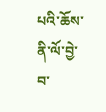པའི་ཆོས་ནི་ལོ་བྱེ་བ་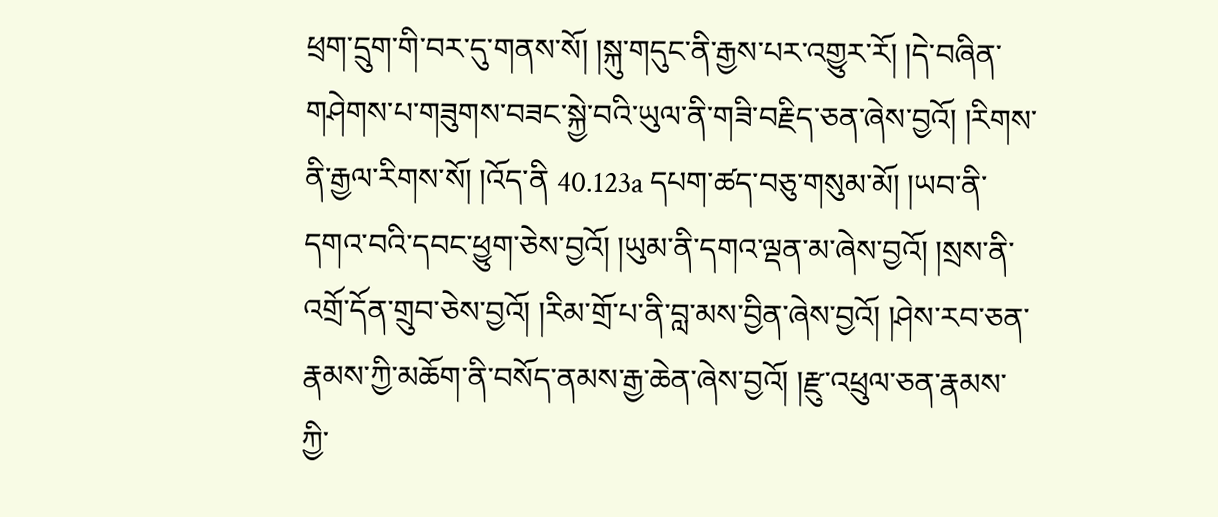ཕྲག་དྲུག་གི་བར་དུ་གནས་སོ། །སྐུ་གདུང་ནི་རྒྱས་པར་འགྱུར་རོ། །དེ་བཞིན་གཤེགས་པ་གཟུགས་བཟང་སྐྱེ་བའི་ཡུལ་ནི་གཟི་བརྗིད་ཅན་ཞེས་བྱའོ། །རིགས་ནི་རྒྱལ་རིགས་སོ། །འོད་ནི 40.123a དཔག་ཚད་བཅུ་གསུམ་མོ། །ཡབ་ནི་དགའ་བའི་དབང་ཕྱུག་ཅེས་བྱའོ། །ཡུམ་ནི་དགའ་ལྡན་མ་ཞེས་བྱའོ། །སྲས་ནི་འགྲོ་དོན་གྲུབ་ཅེས་བྱའོ། །རིམ་གྲོ་པ་ནི་བླ་མས་བྱིན་ཞེས་བྱའོ། །ཤེས་རབ་ཅན་རྣམས་ཀྱི་མཆོག་ནི་བསོད་ནམས་རྒྱ་ཆེན་ཞེས་བྱའོ། །རྫུ་འཕྲུལ་ཅན་རྣམས་ཀྱི་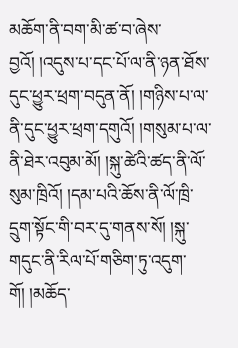མཆོག་ནི་བག་མི་ཚ་བ་ཞེས་བྱའོ། །འདུས་པ་དང་པོ་ལ་ནི་ཉན་ཐོས་དུང་ཕྱུར་ཕྲག་བདུན་ནོ། །གཉིས་པ་ལ་ནི་དུང་ཕྱུར་ཕྲག་དགུའོ། །གསུམ་པ་ལ་ནི་ཐེར་འབུམ་མོ། །སྐུ་ཚེའི་ཚད་ནི་ལོ་སུམ་ཁྲིའོ། །དམ་པའི་ཆོས་ནི་ལོ་ཁྲི་དྲུག་སྟོང་གི་བར་དུ་གནས་སོ། །སྐུ་གདུང་ནི་རིལ་པོ་གཅིག་ཏུ་འདུག་གོ། །མཆོད་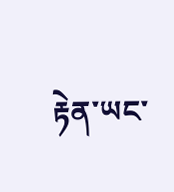རྟེན་ཡང་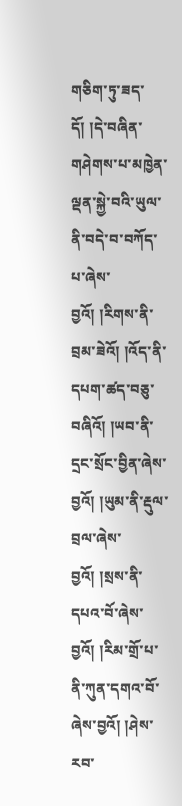གཅིག་ཏུ་ཟད་དོ། །དེ་བཞིན་གཤེགས་པ་མཁྱེན་ལྡན་སྐྱེ་བའི་ཡུལ་ནི་བདེ་བ་བཀོད་པ་ཞེས་བྱའོ། །རིགས་ནི་བྲམ་ཟེའོ། །འོད་ནི་དཔག་ཚད་བཅུ་བཞིའོ། །ཡབ་ནི་དྲང་སྲོང་བྱིན་ཞེས་བྱའོ། །ཡུམ་ནི་རྡུལ་བྲལ་ཞེས་བྱའོ། །སྲས་ནི་དཔའ་བོ་ཞེས་བྱའོ། །རིམ་གྲོ་པ་ནི་ཀུན་དགའ་བོ་ཞེས་བྱའོ། །ཤེས་རབ་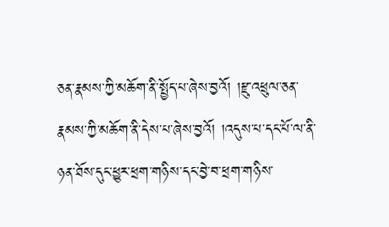ཅན་རྣམས་ཀྱི་མཆོག་ནི་སྤྱོད་པ་ཞེས་བྱའོ། །རྫུ་འཕྲུལ་ཅན་རྣམས་ཀྱི་མཆོག་ནི་དེས་པ་ཞེས་བྱའོ། །འདུས་པ་དང་པོ་ལ་ནི་ཉན་ཐོས་དུང་ཕྱུར་ཕྲག་གཉིས་དང་བྱེ་བ་ཕྲག་གཉིས་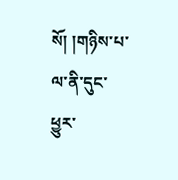སོ། །གཉིས་པ་ལ་ནི་དུང་ཕྱུར་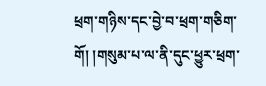ཕྲག་གཉིས་དང་བྱེ་བ་ཕྲག་གཅིག་གོ། །གསུམ་པ་ལ་ནི་དུང་ཕྱུར་ཕྲག་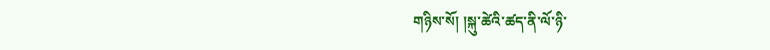གཉིས་སོ། །སྐུ་ཚེའི་ཚད་ནི་ལོ་ཉི་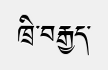ཁྲི་བརྒྱད་